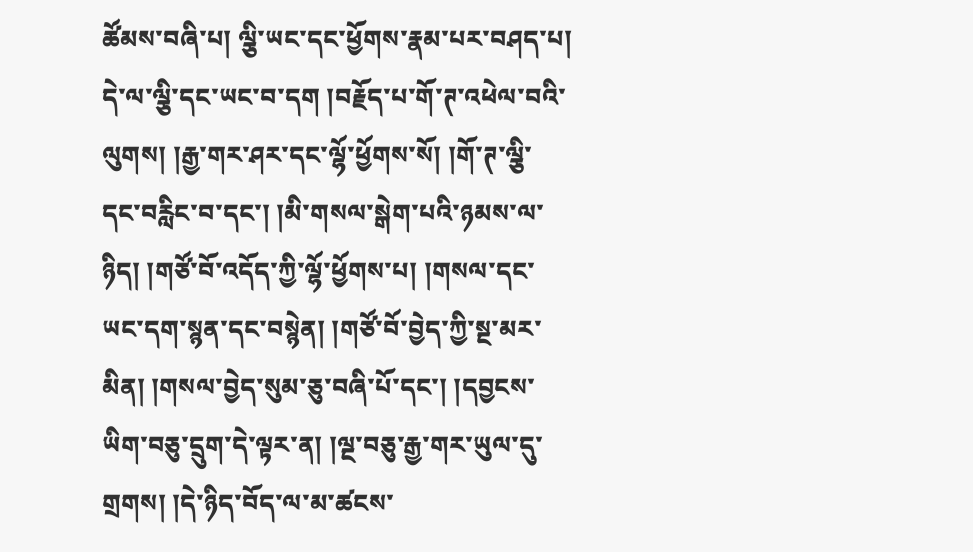ཚོམས་བཞི་པ། ལྕི་ཡང་དང་ཕྱོགས་རྣམ་པར་བཤད་པ།
དེ་ལ་ལྕི་དང་ཡང་བ་དག །བརྗོད་པ་གོ་ཊ་འཕེལ་བའི་ལུགས། །རྒྱ་གར་ཤར་དང་ལྷོ་ཕྱོགས་སོ། །གོ་ཊ་ལྕི་དང་བརླིང་བ་དང་། །མི་གསལ་སྒེག་པའི་ཉམས་ལ་ཉིད། །གཙོ་བོ་འདོད་ཀྱི་ལྷོ་ཕྱོགས་པ། །གསལ་དང་ཡང་དག་སྙན་དང་བསྙེན། །གཙོ་བོ་བྱེད་ཀྱི་སྔ་མར་མིན། །གསལ་བྱེད་སུམ་ཅུ་བཞི་པོ་དང་། །དབྱངས་ཡིག་བཅུ་དྲུག་དེ་ལྟར་ན། །ལྔ་བཅུ་རྒྱ་གར་ཡུལ་དུ་གྲགས། །དེ་ཉིད་བོད་ལ་མ་ཚངས་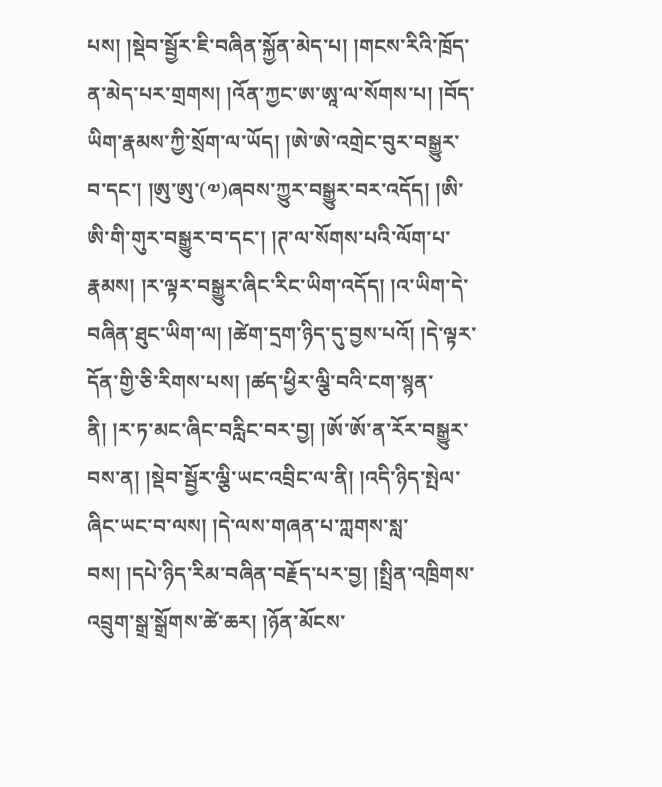པས། །སྡེབ་སྦྱོར་ཇི་བཞིན་སྐྱོན་མེད་པ། །གངས་རིའི་ཁྲོད་ན་མེད་པར་གྲགས། །འོན་ཀྱང་ཨ་ཨཱ་ལ་སོགས་པ། །བོད་ཡིག་རྣམས་ཀྱི་སྲོག་ལ་ཡོད། །ཨེ་ཨེ་འགྲེང་བུར་བསྒྱུར་བ་དང་། །ཨུ་ཨུ་(༧)ཞབས་ཀྱུར་བསྒྱུར་བར་འདོད། །ཨི་ཨི་གི་གུར་བསྒྱུར་བ་དང་། །ཊ་ལ་སོགས་པའི་ལོག་པ་རྣམས། །ར་ལྟར་བསྒྱུར་ཞིང་རིང་ཡིག་འདོད། །འ་ཡིག་དེ་བཞིན་ཐུང་ཡིག་ལ། །ཚེག་དྲག་ཉིད་དུ་བྱས་པའོ། །དེ་ལྟར་དོན་གྱི་ཅི་རིགས་པས། །ཚད་ཕྱིར་ལྕི་བའི་ངག་སྙན་ནི། །ར་ཏ་མང་ཞིང་བརླིང་བར་བྱ། །ཨོ་ཨོ་ན་རོར་བསྒྱུར་བས་ན། །སྡེབ་སྦྱོར་ལྕི་ཡང་འབྲིང་ལ་ནི། །འདི་ཉིད་སྤེལ་ཞིང་ཡང་བ་ལས། །དེ་ལས་གཞན་པ་ཀླགས་སླ་བས། །དཔེ་ཉིད་རིམ་བཞིན་བརྗོད་པར་བྱ། །སྤྲིན་འཁྲིགས་འབྲུག་སྒྲ་སྒྲོགས་ཚེ་ཆར། །ཉོན་མོངས་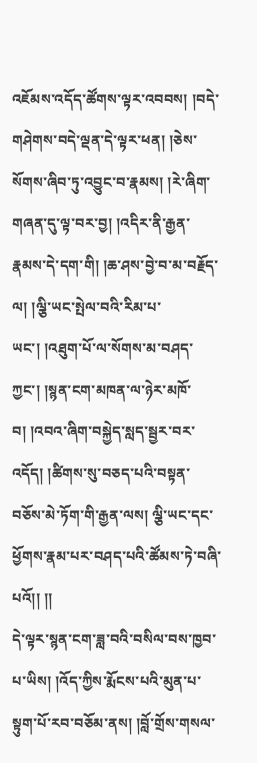འཇོམས་འདོད་ཚོགས་ལྟར་འབབས། །བདེ་གཤེགས་བདེ་ལྡན་དེ་ལྟར་ཕན། །ཅེས་སོགས་ཞིབ་ཏུ་འབྱུང་བ་རྣམས། །རེ་ཞིག་གཞན་དུ་ལྟ་བར་བྱ། །འདིར་ནི་རྒྱན་རྣམས་དེ་དག་གི། །ཆ་ཤས་བྱེ་བ་མ་བརྗོད་ལ། །ལྕི་ཡང་སྤེལ་བའི་རིམ་པ་ཡང་། །འཐུག་པོ་ལ་སོགས་མ་བཤད་ཀྱང་། །སྙན་ངག་མཁན་ལ་ཉེར་མཁོ་བ། །འབའ་ཞིག་བསྐྱེད་སླད་སྦྱར་བར་འདོད། །ཚིགས་སུ་བཅད་པའི་བསྟན་བཅོས་མེ་ཏོག་གི་རྒྱན་ལས། ལྕི་ཡང་དང་ཕྱོགས་རྣམ་པར་བཤད་པའི་ཚོམས་ཏེ་བཞི་པའོ།། །།
དེ་ལྟར་སྙན་ངག་ཟླ་བའི་བསིལ་བས་ཁྱབ་པ་ཡིས། །འོད་ཀྱིས་རྨོངས་པའི་མུན་པ་སྟུག་པོ་རབ་བཅོམ་ནས། །བློ་གྲོས་གསལ་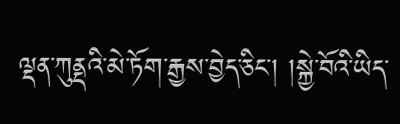ལྡན་ཀུནྡའི་མེ་ཏོག་རྒྱས་བྱེད་ཅིང་། །སྐྱེ་བོའི་ཡིད་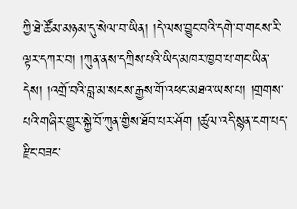ཀྱི་ཐེ་ཚོམ་མཉམ་དུ་སེལ་བ་ཡིན། །དེ་ལས་བྱུང་བའི་དགེ་བ་གངས་རི་ལྟར་དཀར་བ། །ཀུན་ནས་དཀྲིས་པའི་ཡིད་མཁར་ཁྱབ་པ་གང་ཡིན་དེས། །འགྲོ་བའི་བླ་མ་སངས་རྒྱས་གོ་འཕང་མཐའ་ཡས་པ། །གྲགས་པའི་གཞིར་གྱུར་སྐྱེ་བོ་ཀུན་གྱིས་ཐོབ་པར་ཤོག །ཚུལ་འདི་སྙན་ངག་པད་རྫིང་བཟང་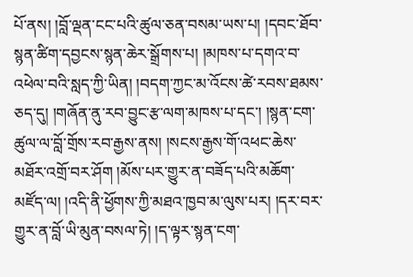པོ་ནས། །བློ་ལྡན་ངང་པའི་ཚུལ་ཅན་བསམ་ཡས་པ། །དབང་ཐོབ་སྙན་ཚིག་དབྱངས་སྙན་ཆེར་སྒྲོགས་པ། །མཁས་པ་དགའ་བ་འཕེལ་བའི་སླད་ཀྱི་ཡིན། །བདག་ཀྱང་མ་འོངས་ཚེ་རབས་ཐམས་ཅད་དུ། །གཞོན་ནུ་རབ་བྱུང་རྩ་ལག་མཁས་པ་དང་། །སྙན་ངག་ཚུལ་ལ་བློ་གྲོས་རབ་རྒྱས་ནས། །སངས་རྒྱས་གོ་འཕང་ཆེས་མཐོར་འགྲོ་བར་ཤོག །མོས་པར་གྱུར་ན་བཟོད་པའི་མཆོག་མཛོད་ལ། །འདི་ནི་ཕྱོགས་ཀྱི་མཐའ་ཁྱབ་མ་ལུས་པར། །དར་བར་གྱུར་ན་བློ་ཡི་མུན་བསལ་ཏེ། །ད་ལྟར་སྙན་ངག་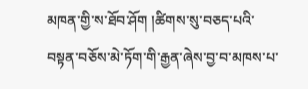མཁན་གྱི་ས་ཐོབ་ཤོག །ཚིགས་སུ་བཅད་པའི་བསྟན་བཅོས་མེ་ཏོག་གི་རྒྱན་ཞེས་བྱ་བ་མཁས་པ་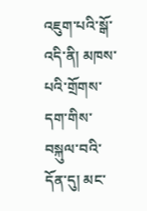འཇུག་པའི་སྒོ་འདི་ནི། མཁས་པའི་གྲོགས་དག་གིས་བསྐུལ་བའི་དོན་དུ། མང་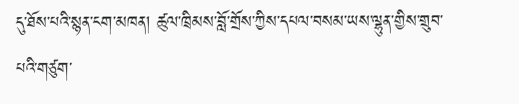དུ་ཐོས་པའི་སྙན་ངག་མཁན། ཚུལ་ཁྲིམས་བློ་གྲོས་ཀྱིས་དཔལ་བསམ་ཡས་ལྷུན་གྱིས་གྲུབ་པའི་གཙུག་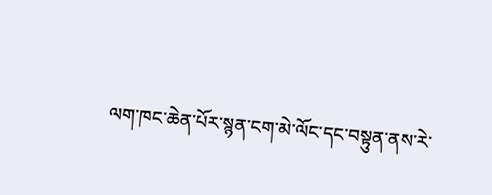ལག་ཁང་ཆེན་པོར་སྙན་ངག་མེ་ལོང་དང་བསྟུན་ནས་རེ་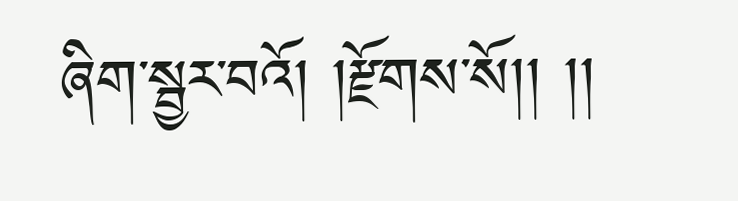ཞིག་སྦྱར་བའོ། །རྫོགས་སོ།། །།